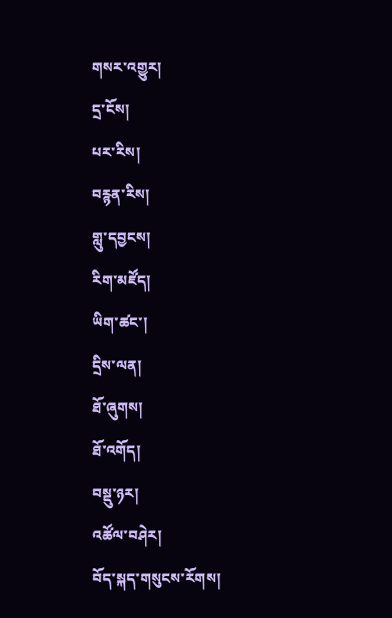གསར་འགྱུར།
དྲ་ངོས།
པར་རིས།
བརྙན་རིས།
གླུ་དབྱངས།
རིག་མཛོད།
ཡིག་ཚང་།
དྲིས་ལན།
ཐོ་ཞུགས།
ཐོ་འགོད།
བསྡུ་ཉར།
འཚོལ་བཤེར།
བོད་སྐད་གསུངས་རོགས།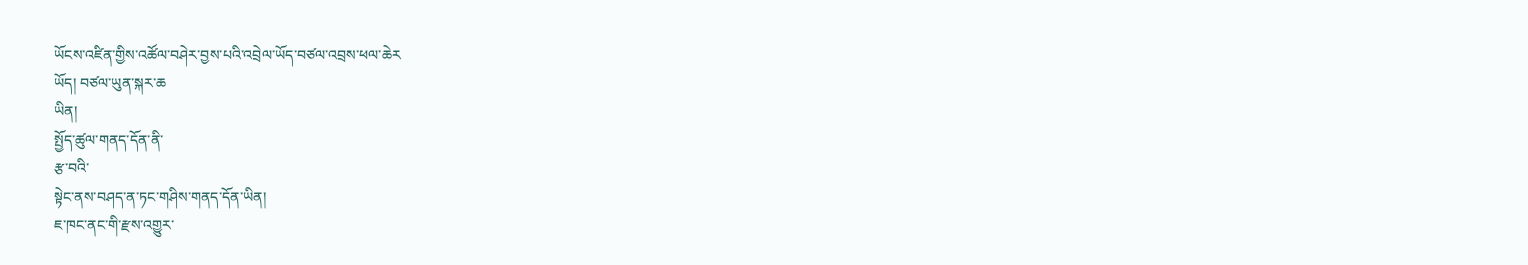ཡོངས་འཛིན་གྱིས་འཚོལ་བཤེར་བྱས་པའི་འབྲེལ་ཡོད་བཙལ་འབྲས་ཕལ་ཆེར
ཡོད། བཙལ་ཡུན་སྐར་ཆ
ཡིན།
སྤྱོད་ཚུལ་གནད་དོན་ནི་
རྩ་བའི་
སྟེང་ནས་བཤད་ན་ཏང་གཤིས་གནད་དོན་ཡིན།
ཇ་ཁང་ནང་གི་རྫས་འགྱུར་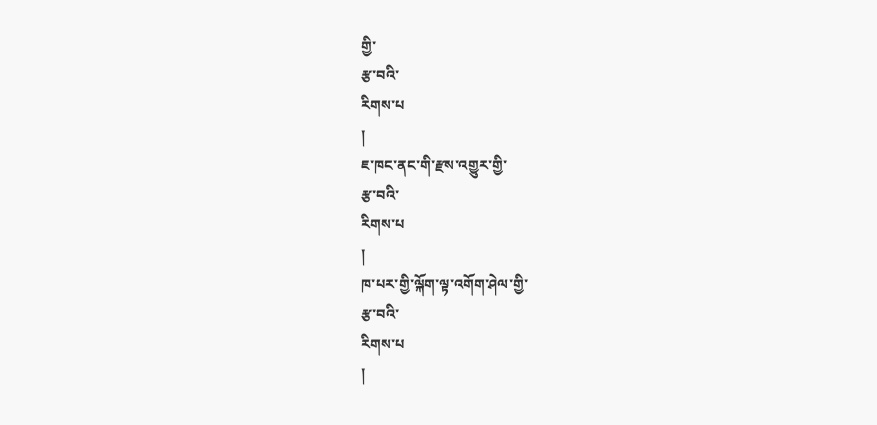གྱི་
རྩ་བའི་
རིགས་པ
།
ཇ་ཁང་ནང་གི་རྫས་འགྱུར་གྱི་
རྩ་བའི་
རིགས་པ
།
ཁ་པར་གྱི་ལྐོག་ལྟ་འགོག་ཤེལ་གྱི་
རྩ་བའི་
རིགས་པ
།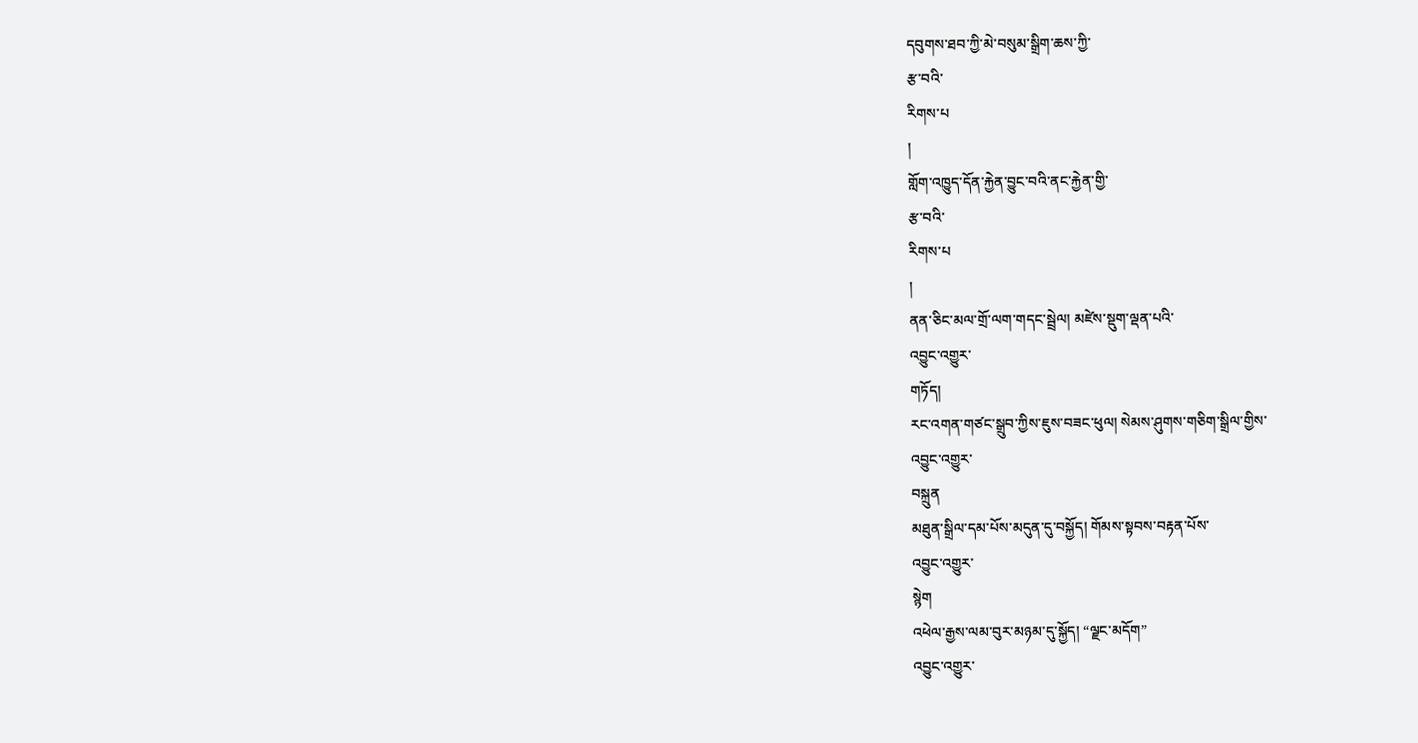དབུགས་ཐབ་ཀྱི་མེ་བསུམ་སྒྲིག་ཆས་ཀྱི་
རྩ་བའི་
རིགས་པ
།
གློག་འཁྱུད་དོན་རྐྱེན་བྱུང་བའི་ནང་རྐྱེན་གྱི་
རྩ་བའི་
རིགས་པ
།
ནན་ཅིང་མལ་གྲོ་ལག་གདང་སྦྲེལ། མཛེས་སྡུག་ལྡན་པའི་
འབྱུང་འགྱུར་
གཏོད།
རང་འགན་གཙང་སྒྲུབ་ཀྱིས་ཇུས་བཟང་ཕུལ། སེམས་ཤུགས་གཅིག་སྒྲིལ་གྱིས་
འབྱུང་འགྱུར་
བསྐྲུན
མཐུན་སྒྲིལ་དམ་པོས་མདུན་དུ་བསྐྱོད། གོམས་སྟབས་བརྟན་པོས་
འབྱུང་འགྱུར་
སྙེག
འཕེལ་རྒྱས་ལམ་བུར་མཉམ་དུ་སྐྱོད། “ལྗང་མདོག”
འབྱུང་འགྱུར་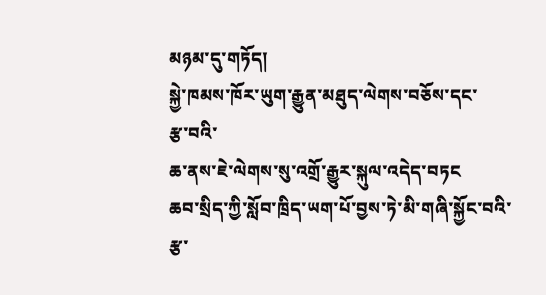མཉམ་དུ་གཏོད།
སྐྱེ་ཁམས་ཁོར་ཡུག་རྒྱུན་མཐུད་ལེགས་བཅོས་དང་
རྩ་བའི་
ཆ་ནས་ཇེ་ལེགས་སུ་འགྲོ་རྒྱུར་སྐུལ་འདེད་བཏང
ཆབ་སྲིད་ཀྱི་སློབ་ཁྲིད་ཡག་པོ་བྱས་ཏེ་མི་གཞི་སྐྱོང་བའི་
རྩ་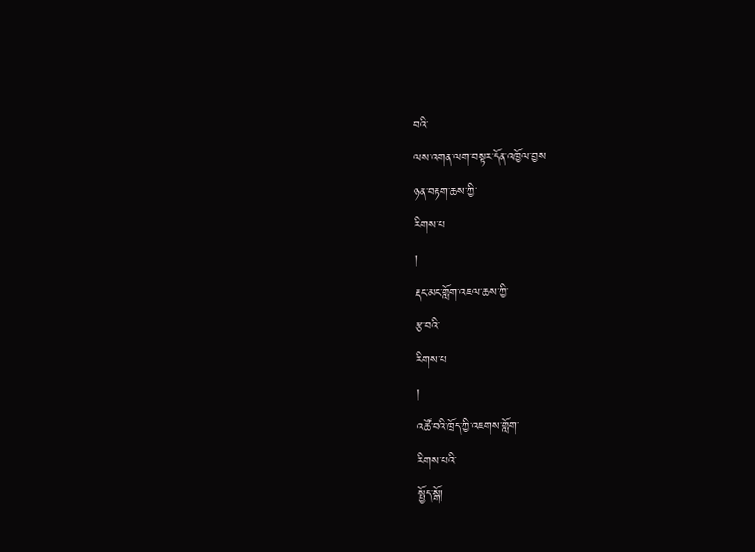བའི་
ལས་འགན་ལག་བསྟར་དོན་འཁྱོལ་བྱས
ཉན་བརྟག་ཆས་ཀྱི་
རིགས་པ
།
རྡང་མང་གློག་འཇལ་ཆས་ཀྱི་
རྩ་བའི་
རིགས་པ
།
འཚོ་བའི་ཁྲོད་ཀྱི་འཇགས་གློག་
རིགས་པའི་
སྤྱོད་སྒོ།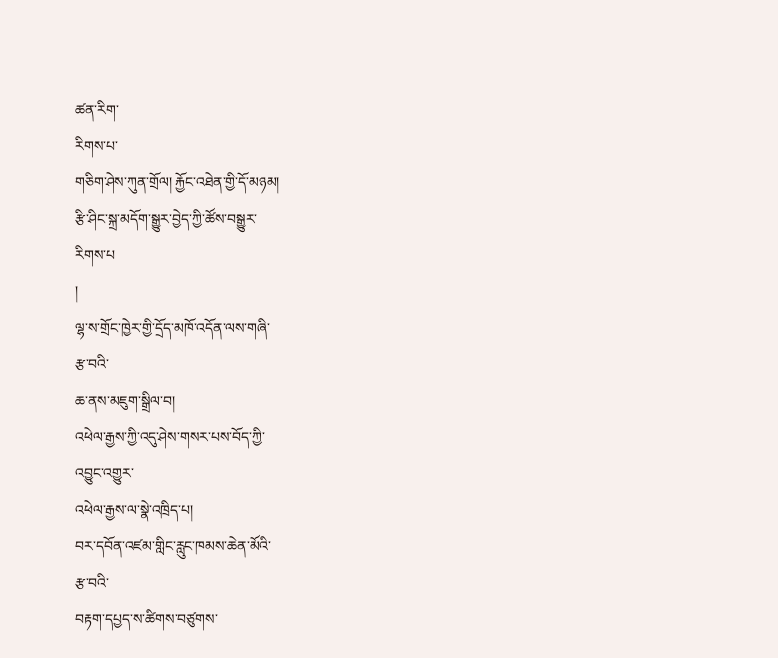ཚན་རིག་
རིགས་པ་
གཅིག་ཤེས་ཀུན་གྲོལ། རྐྱོང་འཐེན་གྱི་དོ་མཉམ།
རྩི་ཤིང་སྐྲ་མདོག་སྒྱུར་བྱེད་ཀྱི་ཚོས་བསྒྱུར་
རིགས་པ
།
ལྷ་ས་གྲོང་ཁྱེར་གྱི་དྲོད་མཁོ་འདོན་ལས་གཞི་
རྩ་བའི་
ཆ་ནས་མཇུག་སྒྲིལ་བ།
འཕེལ་རྒྱས་ཀྱི་འདུ་ཤེས་གསར་པས་བོད་ཀྱི་
འབྱུང་འགྱུར་
འཕེལ་རྒྱས་ལ་སྣེ་འཁྲིད་པ།
བར་དབོན་འཛམ་གླིང་རླུང་ཁམས་ཆེན་མོའི་
རྩ་བའི་
བརྟག་དཔྱད་ས་ཚིགས་བཙུགས་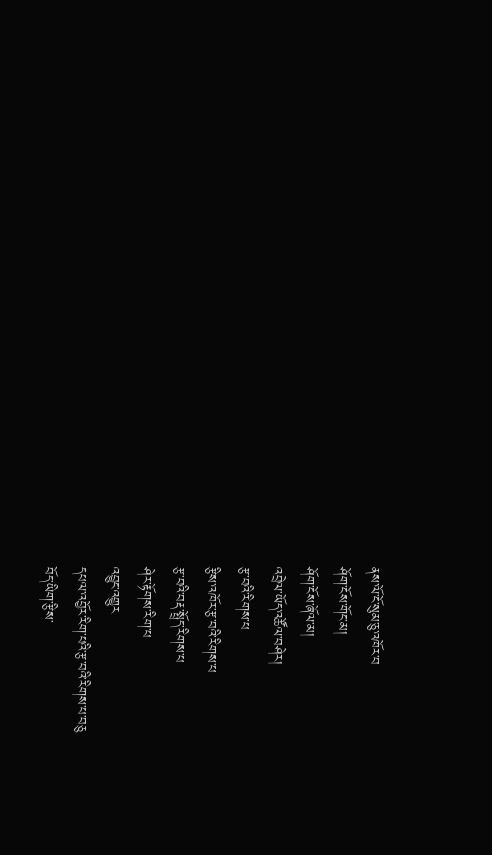ནས་ལོ་ངོ་སུམ་ཅུ་འཁོར་བ
ཤོག་ངོས་གོང་མ།
ཤོག་ངོས་ཞོལ་མ།
འབྲེལ་ཡོད་འཚོལ་བཤེར།
རྩ་བའི་རིགས་པ
རྩིས་འཁོར་རྩ་བའི་རིགས་པ
རྩ་བའི་བརྡ་སྤྲོད་རིགས་པ
ཤེར་རྟོགས་རིག་པ
འབྱུང་འགྱུར
དཔལ་འབྱོར་རིག་པའི་རྩ་བའི་རིགས་པ་བཅུ
བོད་ཡིག་རྩིས་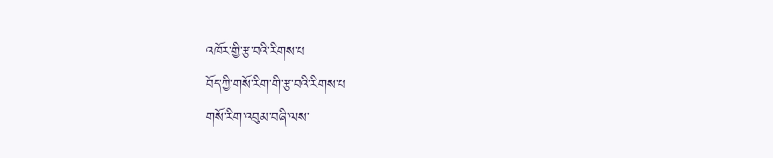འཁོར་གྱི་རྩ་བའི་རིགས་པ
བོད་ཀྱི་གསོ་རིག་གི་རྩ་བའི་རིགས་པ
གསོ་རིག་འབུམ་བཞི་ལས་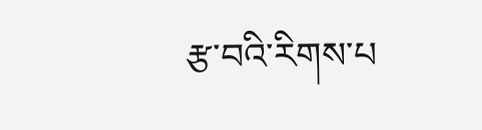རྩ་བའི་རིགས་པ